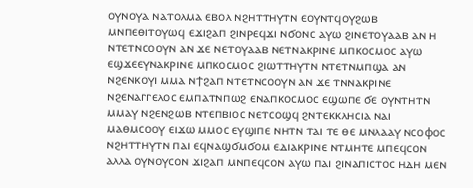ⲟⲩⲛⲟⲩⲁ ⲛⲁⲧⲟⲗⲙⲁ ⲉⲃⲟⲗ ⲛϩⲏⲧⲧⲏⲩⲧⲛ ⲉⲟⲩⲛⲧϥⲟⲩϩⲱⲃ ⲙⲛⲡⲉⲑⲓⲧⲟⲩⲱϥ ⲉϫⲓϩⲁⲡ ϩⲓⲛⲣⲉϥϫⲓ ⲛϭⲟⲛⲥ ⲁⲩⲱ ϩⲓⲛⲉⲧⲟⲩⲁⲁⲃ ⲁⲛ ⲏ ⲛⲧⲉⲧⲛⲥⲟⲟⲩⲛ ⲁⲛ ϫⲉ ⲛⲉⲧⲟⲩⲁⲁⲃ ⲛⲉⲧⲛⲁⲕⲣⲓⲛⲉ ⲙⲡⲕⲟⲥⲙⲟⲥ ⲁⲩⲱ ⲉϣϫⲉⲉⲩⲛⲁⲕⲣⲓⲛⲉ ⲙⲡⲕⲟⲥⲙⲟⲥ ϩⲓⲱⲧⲧⲏⲩⲧⲛ ⲛⲧⲉⲧⲛⲙⲡϣⲁ ⲁⲛ ⲛϩⲉⲛⲕⲟⲩⲓ ⲙⲙⲁ ⲛϯϩⲁⲡ ⲛⲧⲉⲧⲛⲥⲟⲟⲩⲛ ⲁⲛ ϫⲉ ⲧⲛⲛⲁⲕⲣⲓⲛⲉ ⲛϩⲉⲛⲁⲅⲅⲉⲗⲟⲥ ⲉⲙⲡⲁⲧⲛⲡⲱϩ ⲉⲛⲁⲡⲕⲟⲥⲙⲟⲥ ⲉϣⲱⲡⲉ ϭⲉ ⲟⲩⲛⲧⲏⲧⲛ ⲙⲙⲁⲩ ⲛϩⲉⲛϩⲱⲃ ⲛⲧⲉⲡⲃⲓⲟⲥ ⲛⲉⲧⲥⲟϣϥ ϩⲛⲧⲉⲕⲕⲗⲏⲥⲓⲁ ⲛⲁⲓ ⲙⲁⲑⲙⲥⲟⲟⲩ ⲉⲓϫⲱ ⲙⲙⲟⲥ ⲉⲩϣⲓⲡⲉ ⲛⲏⲧⲛ ⲧⲁⲓ ⲧⲉ ⲑⲉ ⲙⲛⲗⲁⲁⲩ ⲛⲥⲟⲫⲟⲥ ⲛϩⲏⲧⲧⲏⲩⲧⲛ ⲡⲁⲓ ⲉϥⲛⲁϣϭⲙϭⲟⲙ ⲉⲇⲓⲁⲕⲣⲓⲛⲉ ⲛⲧⲙⲏⲧⲉ ⲙⲡⲉϥⲥⲟⲛ ⲁⲗⲗⲁ ⲟⲩⲛⲟⲩⲥⲟⲛ ϫⲓϩⲁⲡ ⲙⲛⲡⲉϥⲥⲟⲛ ⲁⲩⲱ ⲡⲁⲓ ϩⲓⲛⲁⲡⲓⲥⲧⲟⲥ ⲏⲇⲏ ⲙⲉⲛ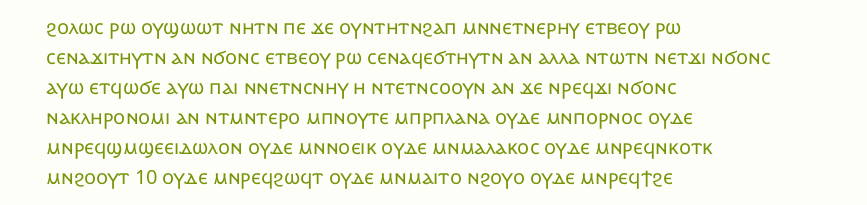ϩⲟⲗⲱⲥ ⲣⲱ ⲟⲩϣⲱⲱⲧ ⲛⲏⲧⲛ ⲡⲉ ϫⲉ ⲟⲩⲛⲧⲏⲧⲛϩⲁⲡ ⲙⲛⲛⲉⲧⲛⲉⲣⲏⲩ ⲉⲧⲃⲉⲟⲩ ⲣⲱ ⲥⲉⲛⲁϫⲓⲧⲏⲩⲧⲛ ⲁⲛ ⲛϭⲟⲛⲥ ⲉⲧⲃⲉⲟⲩ ⲣⲱ ⲥⲉⲛⲁϥⲉϭⲧⲏⲩⲧⲛ ⲁⲛ ⲁⲗⲗⲁ ⲛⲧⲱⲧⲛ ⲛⲉⲧϫⲓ ⲛϭⲟⲛⲥ ⲁⲩⲱ ⲉⲧϥⲱϭⲉ ⲁⲩⲱ ⲡⲁⲓ ⲛⲛⲉⲧⲛⲥⲛⲏⲩ ⲏ ⲛⲧⲉⲧⲛⲥⲟⲟⲩⲛ ⲁⲛ ϫⲉ ⲛⲣⲉϥϫⲓ ⲛϭⲟⲛⲥ ⲛⲁⲕⲗⲏⲣⲟⲛⲟⲙⲓ ⲁⲛ ⲛⲧⲙⲛⲧⲉⲣⲟ ⲙⲡⲛⲟⲩⲧⲉ ⲙⲡⲣⲡⲗⲁⲛⲁ ⲟⲩⲇⲉ ⲙⲛⲡⲟⲣⲛⲟⲥ ⲟⲩⲇⲉ ⲙⲛⲣⲉϥϣⲙϣⲉⲉⲓⲇⲱⲗⲟⲛ ⲟⲩⲇⲉ ⲙⲛⲛⲟⲉⲓⲕ ⲟⲩⲇⲉ ⲙⲛⲙⲁⲗⲁⲕⲟⲥ ⲟⲩⲇⲉ ⲙⲛⲣⲉϥⲛⲕⲟⲧⲕ ⲙⲛϩⲟⲟⲩⲧ 10 ⲟⲩⲇⲉ ⲙⲛⲣⲉϥϩⲱϥⲧ ⲟⲩⲇⲉ ⲙⲛⲙⲁⲓⲧⲟ ⲛϩⲟⲩⲟ ⲟⲩⲇⲉ ⲙⲛⲣⲉϥϯϩⲉ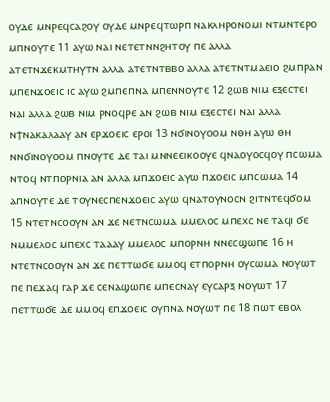ⲟⲩⲇⲉ ⲙⲛⲣⲉϥⲥⲁϩⲟⲩ ⲟⲩⲇⲉ ⲙⲛⲣⲉϥⲧⲱⲣⲡ ⲛⲁⲕⲗⲏⲣⲟⲛⲟⲙⲓ ⲛⲧⲙⲛⲧⲉⲣⲟ ⲙⲡⲛⲟⲩⲧⲉ 11 ⲁⲩⲱ ⲛⲁⲓ ⲛⲉⲧⲉⲧⲛⲛϩⲏⲧⲟⲩ ⲡⲉ ⲁⲗⲗⲁ ⲁⲧⲉⲧⲛϫⲉⲕⲙⲧⲏⲩⲧⲛ ⲁⲗⲗⲁ ⲁⲧⲉⲧⲛⲧⲃⲃⲟ ⲁⲗⲗⲁ ⲁⲧⲉⲧⲛⲧⲙⲁⲉⲓⲟ ϩⲙⲡⲣⲁⲛ ⲙⲡⲉⲛϫⲟⲉⲓⲥ ⲓⲥ ⲁⲩⲱ ϩⲙⲡⲉⲡⲛⲁ ⲙⲡⲉⲛⲛⲟⲩⲧⲉ 12 ϩⲱⲃ ⲛⲓⲙ ⲉⲝⲉⲥⲧⲉⲓ ⲛⲁⲓ ⲁⲗⲗⲁ ϩⲱⲃ ⲛⲓⲙ ⲣⲛⲟϥⲣⲉ ⲁⲛ ϩⲱⲃ ⲛⲓⲙ ⲉⲝⲉⲥⲧⲉⲓ ⲛⲁⲓ ⲁⲗⲗⲁ ⲛϯⲛⲁⲕⲁⲗⲁⲁⲩ ⲁⲛ ⲉⲣϫⲟⲉⲓⲥ ⲉⲣⲟⲓ 13 ⲛϭⲓⲛⲟⲩⲟⲟⲙ ⲛⲑⲏ ⲁⲩⲱ ⲑⲏ ⲛⲛϭⲓⲛⲟⲩⲟⲟⲙ ⲡⲛⲟⲩⲧⲉ ⲇⲉ ⲧⲁⲓ ⲙⲛⲛⲉⲉⲓⲕⲟⲟⲩⲉ ϥⲛⲁⲟⲩⲟⲥϥⲟⲩ ⲡⲥⲱⲙⲁ ⲛⲧⲟϥ ⲛⲧⲡⲟⲣⲛⲓⲁ ⲁⲛ ⲁⲗⲗⲁ ⲙⲡϫⲟⲉⲓⲥ ⲁⲩⲱ ⲡϫⲟⲉⲓⲥ ⲙⲡⲥⲱⲙⲁ 14 ⲁⲡⲛⲟⲩⲧⲉ ⲇⲉ ⲧⲟⲩⲛⲉⲥⲡⲉⲛϫⲟⲉⲓⲥ ⲁⲩⲱ ϥⲛⲁⲧⲟⲩⲛⲟⲥⲛ ϩⲓⲧⲛⲧⲉϥϭⲟⲙ 15 ⲛⲧⲉⲧⲛⲥⲟⲟⲩⲛ ⲁⲛ ϫⲉ ⲛⲉⲧⲛⲥⲱⲙⲁ ⲙⲙⲉⲗⲟⲥ ⲙⲡⲉⲭⲥ ⲛⲉ ⲧⲁϥⲓ ϭⲉ ⲛⲙⲙⲉⲗⲟⲥ ⲙⲡⲉⲭⲥ ⲧⲁⲁⲁⲩ ⲙⲙⲉⲗⲟⲥ ⲙⲡⲟⲣⲛⲏ ⲛⲛⲉⲥϣⲱⲡⲉ 16 ⲏ ⲛⲧⲉⲧⲛⲥⲟⲟⲩⲛ ⲁⲛ ϫⲉ ⲡⲉⲧⲧⲱϭⲉ ⲙⲙⲟϥ ⲉⲧⲡⲟⲣⲛⲏ ⲟⲩⲥⲱⲙⲁ ⲛⲟⲩⲱⲧ ⲡⲉ ⲡⲉϫⲁϥ ⲅⲁⲣ ϫⲉ ⲥⲉⲛⲁϣⲱⲡⲉ ⲙⲡⲉⲥⲛⲁⲩ ⲉⲩⲥⲁⲣⲝ ⲛⲟⲩⲱⲧ 17 ⲡⲉⲧⲧⲱϭⲉ ⲇⲉ ⲙⲙⲟϥ ⲉⲡϫⲟⲉⲓⲥ ⲟⲩⲡⲛⲁ ⲛⲟⲩⲱⲧ ⲡⲉ 18 ⲡⲱⲧ ⲉⲃⲟⲗ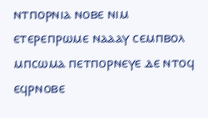ⲛⲧⲡⲟⲣⲛⲓⲁ ⲛⲟⲃⲉ ⲛⲓⲙ ⲉⲧⲉⲣⲉⲡⲣⲱⲙⲉ ⲛⲁⲁⲁⲩ ⲥⲉⲙⲡⲃⲟⲗ ⲙⲡⲥⲱⲙⲁ ⲡⲉⲧⲡⲟⲣⲛⲉⲩⲉ ⲇⲉ ⲛⲧⲟϥ ⲉϥⲣⲛⲟⲃⲉ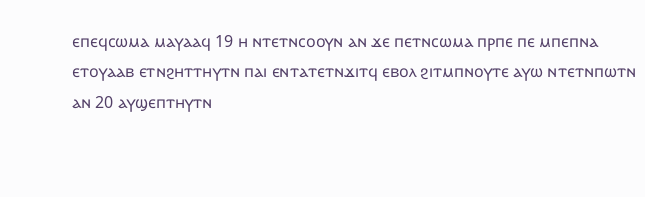ⲉⲡⲉϥⲥⲱⲙⲁ ⲙⲁⲩⲁⲁϥ 19 ⲏ ⲛⲧⲉⲧⲛⲥⲟⲟⲩⲛ ⲁⲛ ϫⲉ ⲡⲉⲧⲛⲥⲱⲙⲁ ⲡⲣⲡⲉ ⲡⲉ ⲙⲡⲉⲡⲛⲁ ⲉⲧⲟⲩⲁⲁⲃ ⲉⲧⲛϩⲏⲧⲧⲏⲩⲧⲛ ⲡⲁⲓ ⲉⲛⲧⲁⲧⲉⲧⲛϫⲓⲧϥ ⲉⲃⲟⲗ ϩⲓⲧⲙⲡⲛⲟⲩⲧⲉ ⲁⲩⲱ ⲛⲧⲉⲧⲛⲡⲱⲧⲛ ⲁⲛ 20 ⲁⲩϣⲉⲡⲧⲏⲩⲧⲛ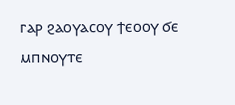ⲅⲁⲣ ϩⲁⲟⲩⲁⲥⲟⲩ ϯⲉⲟⲟⲩ ϭⲉ ⲙⲡⲛⲟⲩⲧⲉ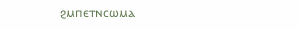ϩⲙⲡⲉⲧⲛⲥⲱⲙⲁ